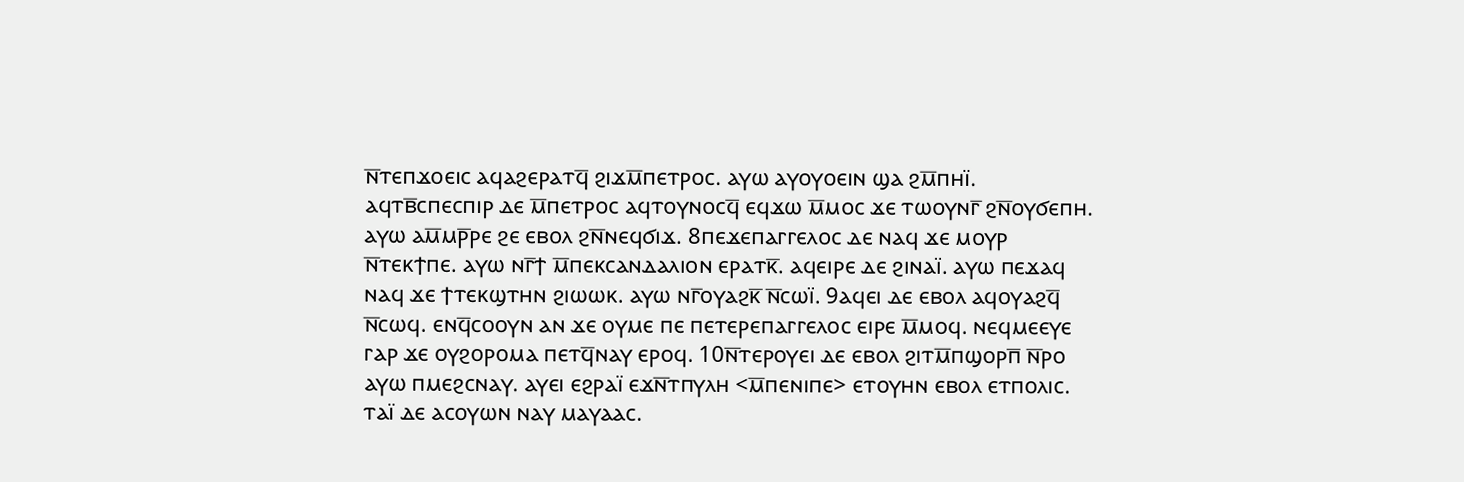ⲛ̅ⲧⲉⲡϫⲟⲉⲓⲥ ⲁϥⲁϩⲉⲣⲁⲧϥ̅ ϩⲓϫⲙ̅ⲡⲉⲧⲣⲟⲥ. ⲁⲩⲱ ⲁⲩⲟⲩⲟⲉⲓⲛ ϣⲁ ϩⲙ̅ⲡⲏⲓ̈. ⲁϥⲧⲃ̅ⲥⲡⲉⲥⲡⲓⲣ ⲇⲉ ⲙ̅ⲡⲉⲧⲣⲟⲥ ⲁϥⲧⲟⲩⲛⲟⲥϥ̅ ⲉϥϫⲱ ⲙ̅ⲙⲟⲥ ϫⲉ ⲧⲱⲟⲩⲛⲅ̅ ϩⲛ̅ⲟⲩϭⲉⲡⲏ. ⲁⲩⲱ ⲁⲙ̅ⲙⲣ̅ⲣⲉ ϩⲉ ⲉⲃⲟⲗ ϩⲛ̅ⲛⲉϥϭⲓϫ. 8ⲡⲉϫⲉⲡⲁⲅⲅⲉⲗⲟⲥ ⲇⲉ ⲛⲁϥ ϫⲉ ⲙⲟⲩⲣ ⲛ̅ⲧⲉⲕϯⲡⲉ. ⲁⲩⲱ ⲛⲅ̅ϯ ⲙ̅ⲡⲉⲕⲥⲁⲛⲇⲁⲗⲓⲟⲛ ⲉⲣⲁⲧⲕ̅. ⲁϥⲉⲓⲣⲉ ⲇⲉ ϩⲓⲛⲁⲓ̈. ⲁⲩⲱ ⲡⲉϫⲁϥ ⲛⲁϥ ϫⲉ ϯⲧⲉⲕϣⲧⲏⲛ ϩⲓⲱⲱⲕ. ⲁⲩⲱ ⲛⲅ̅ⲟⲩⲁϩⲕ̅ ⲛ̅ⲥⲱⲓ̈. 9ⲁϥⲉⲓ ⲇⲉ ⲉⲃⲟⲗ ⲁϥⲟⲩⲁϩϥ̅ ⲛ̅ⲥⲱϥ. ⲉⲛϥ̅ⲥⲟⲟⲩⲛ ⲁⲛ ϫⲉ ⲟⲩⲙⲉ ⲡⲉ ⲡⲉⲧⲉⲣⲉⲡⲁⲅⲅⲉⲗⲟⲥ ⲉⲓⲣⲉ ⲙ̅ⲙⲟϥ. ⲛⲉϥⲙⲉⲉⲩⲉ ⲅⲁⲣ ϫⲉ ⲟⲩϩⲟⲣⲟⲙⲁ ⲡⲉⲧϥ̅ⲛⲁⲩ ⲉⲣⲟϥ. 10ⲛ̅ⲧⲉⲣⲟⲩⲉⲓ ⲇⲉ ⲉⲃⲟⲗ ϩⲓⲧⲙ̅ⲡϣⲟⲣⲡ̅ ⲛ̅ⲣⲟ ⲁⲩⲱ ⲡⲙⲉϩⲥⲛⲁⲩ. ⲁⲩⲉⲓ ⲉϩⲣⲁⲓ̈ ⲉϫⲛ̅ⲧⲡⲩⲗⲏ <ⲙ̅ⲡⲉⲛⲓⲡⲉ> ⲉⲧⲟⲩⲏⲛ ⲉⲃⲟⲗ ⲉⲧⲡⲟⲗⲓⲥ. ⲧⲁⲓ̈ ⲇⲉ ⲁⲥⲟⲩⲱⲛ ⲛⲁⲩ ⲙⲁⲩⲁⲁⲥ.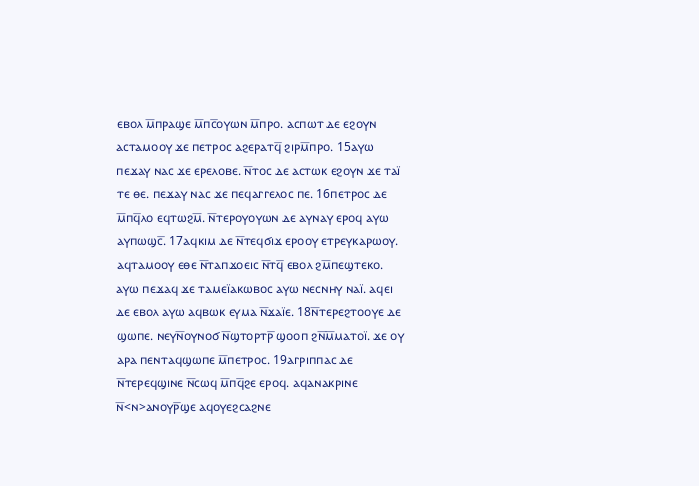ⲉⲃⲟⲗ ⲙ̅ⲡⲣⲁϣⲉ ⲙ̅ⲡⲥ̅ⲟⲩⲱⲛ ⲙ̅ⲡⲣⲟ. ⲁⲥⲡⲱⲧ ⲇⲉ ⲉϩⲟⲩⲛ ⲁⲥⲧⲁⲙⲟⲟⲩ ϫⲉ ⲡⲉⲧⲣⲟⲥ ⲁϩⲉⲣⲁⲧϥ̅ ϩⲓⲣⲙ̅ⲡⲣⲟ. 15ⲁⲩⲱ ⲡⲉϫⲁⲩ ⲛⲁⲥ ϫⲉ ⲉⲣⲉⲗⲟⲃⲉ. ⲛ̅ⲧⲟⲥ ⲇⲉ ⲁⲥⲧⲱⲕ ⲉϩⲟⲩⲛ ϫⲉ ⲧⲁⲓ̈ ⲧⲉ ⲑⲉ. ⲡⲉϫⲁⲩ ⲛⲁⲥ ϫⲉ ⲡⲉϥⲁⲅⲅⲉⲗⲟⲥ ⲡⲉ. 16ⲡⲉⲧⲣⲟⲥ ⲇⲉ ⲙ̅ⲡϥ̅ⲗⲟ ⲉϥⲧⲱϩⲙ̅. ⲛ̅ⲧⲉⲣⲟⲩⲟⲩⲱⲛ ⲇⲉ ⲁⲩⲛⲁⲩ ⲉⲣⲟϥ ⲁⲩⲱ ⲁⲩⲡⲱϣⲥ̅. 17ⲁϥⲕⲓⲙ ⲇⲉ ⲛ̅ⲧⲉϥϭⲓϫ ⲉⲣⲟⲟⲩ ⲉⲧⲣⲉⲩⲕⲁⲣⲱⲟⲩ. ⲁϥⲧⲁⲙⲟⲟⲩ ⲉⲑⲉ ⲛ̅ⲧⲁⲡϫⲟⲉⲓⲥ ⲛ̅ⲧϥ̅ ⲉⲃⲟⲗ ϩⲙ̅ⲡⲉϣⲧⲉⲕⲟ. ⲁⲩⲱ ⲡⲉϫⲁϥ ϫⲉ ⲧⲁⲙⲉⲓ̈ⲁⲕⲱⲃⲟⲥ ⲁⲩⲱ ⲛⲉⲥⲛⲏⲩ ⲛⲁⲓ̈. ⲁϥⲉⲓ ⲇⲉ ⲉⲃⲟⲗ ⲁⲩⲱ ⲁϥⲃⲱⲕ ⲉⲩⲙⲁ ⲛ̅ϫⲁⲓ̈ⲉ. 18ⲛ̅ⲧⲉⲣⲉϩⲧⲟⲟⲩⲉ ⲇⲉ ϣⲱⲡⲉ. ⲛⲉⲩⲛ̅ⲟⲩⲛⲟϭ ⲛ̅ϣⲧⲟⲣⲧⲣ̅ ϣⲟⲟⲡ ϩⲛ̅ⲙ̅ⲙⲁⲧⲟⲓ̈. ϫⲉ ⲟⲩ ⲁⲣⲁ ⲡⲉⲛⲧⲁϥϣⲱⲡⲉ ⲙ̅ⲡⲉⲧⲣⲟⲥ. 19ⲁⲅⲣⲓⲡⲡⲁⲥ ⲇⲉ ⲛ̅ⲧⲉⲣⲉϥϣⲓⲛⲉ ⲛ̅ⲥⲱϥ ⲙ̅ⲡϥ̅ϩⲉ ⲉⲣⲟϥ. ⲁϥⲁⲛⲁⲕⲣⲓⲛⲉ ⲛ̅<ⲛ>ⲁⲛⲟⲩⲣ̅ϣⲉ ⲁϥⲟⲩⲉϩⲥⲁϩⲛⲉ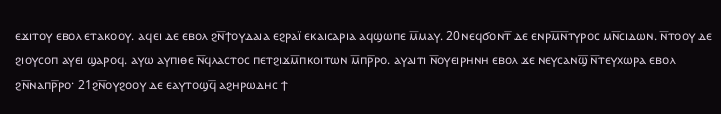ⲉϫⲓⲧⲟⲩ ⲉⲃⲟⲗ ⲉⲧⲁⲕⲟⲟⲩ. ⲁϥⲉⲓ ⲇⲉ ⲉⲃⲟⲗ ϩⲛ̅ϯⲟⲩⲇⲁⲓⲁ ⲉϩⲣⲁⲓ̈ ⲉⲕⲁⲓⲥⲁⲣⲓⲁ ⲁϥϣⲱⲡⲉ ⲙ̅ⲙⲁⲩ. 20ⲛⲉϥϭⲟⲛⲧ̅ ⲇⲉ ⲉⲛⲣⲙ̅ⲛ̅ⲧⲩⲣⲟⲥ ⲙⲛ̅ⲥⲓⲇⲱⲛ. ⲛ̅ⲧⲟⲟⲩ ⲇⲉ ϩⲓⲟⲩⲥⲟⲡ ⲁⲩⲉⲓ ϣⲁⲣⲟϥ. ⲁⲩⲱ ⲁⲩⲡⲓⲑⲉ ⲛ̅ϥⲗⲁⲥⲧⲟⲥ ⲡⲉⲧϩⲓϫⲙ̅ⲡⲕⲟⲓⲧⲱⲛ ⲙ̅ⲡⲣ̅ⲣⲟ. ⲁⲩⲁⲓⲧⲓ ⲛ̅ⲟⲩⲉⲓⲣⲏⲛⲏ ⲉⲃⲟⲗ ϫⲉ ⲛⲉⲩⲥⲁⲛϣ̅ ⲛ̅ⲧⲉⲩⲭⲱⲣⲁ ⲉⲃⲟⲗ ϩⲛ̅ⲛⲁⲡⲣ̅ⲣⲟ· 21ϩⲛ̅ⲟⲩϩⲟⲟⲩ ⲇⲉ ⲉⲁⲩⲧⲟϣϥ̅ ⲁϩⲏⲣⲱⲇⲏⲥ ϯ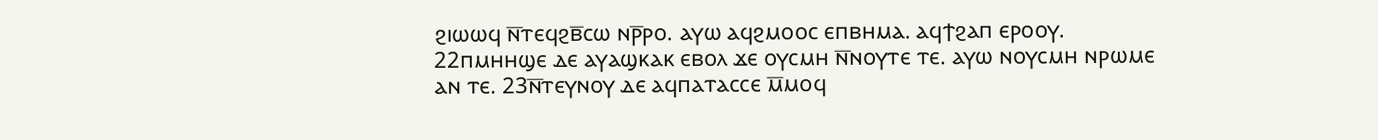ϩⲓⲱⲱϥ ⲛ̅ⲧⲉϥϩⲃ̅ⲥⲱ ⲛⲣ̅ⲣⲟ. ⲁⲩⲱ ⲁϥϩⲙⲟⲟⲥ ⲉⲡⲃⲏⲙⲁ. ⲁϥϯϩⲁⲡ ⲉⲣⲟⲟⲩ. 22ⲡⲙⲏⲏϣⲉ ⲇⲉ ⲁⲩⲁϣⲕⲁⲕ ⲉⲃⲟⲗ ϫⲉ ⲟⲩⲥⲙⲏ ⲛ̅ⲛⲟⲩⲧⲉ ⲧⲉ. ⲁⲩⲱ ⲛⲟⲩⲥⲙⲏ ⲛⲣⲱⲙⲉ ⲁⲛ ⲧⲉ. 23ⲛ̅ⲧⲉⲩⲛⲟⲩ ⲇⲉ ⲁϥⲡⲁⲧⲁⲥⲥⲉ ⲙ̅ⲙⲟϥ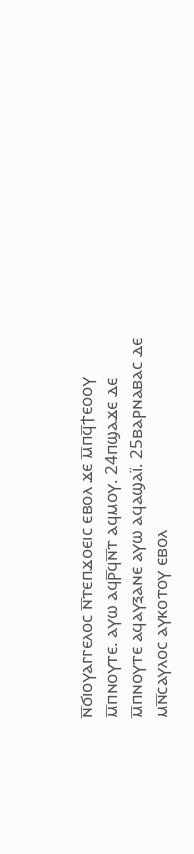ⲛ̅ϭⲓⲟⲩⲁⲅⲅⲉⲗⲟⲥ ⲛ̅ⲧⲉⲡϫⲟⲉⲓⲥ ⲉⲃⲟⲗ ϫⲉ ⲙ̅ⲡϥ̅ϯⲉⲟⲟⲩ ⲙ̅ⲡⲛⲟⲩⲧⲉ. ⲁⲩⲱ ⲁϥⲣ̅ϥⲛ̅ⲧ ⲁϥⲙⲟⲩ. 24ⲡϣⲁϫⲉ ⲇⲉ ⲙ̅ⲡⲛⲟⲩⲧⲉ ⲁϥⲁⲩⲝⲁⲛⲉ ⲁⲩⲱ ⲁϥⲁϣⲁⲓ̈. 25ⲃⲁⲣⲛⲁⲃⲁⲥ ⲇⲉ ⲙⲛ̅ⲥⲁⲩⲗⲟⲥ ⲁⲩⲕⲟⲧⲟⲩ ⲉⲃⲟⲗ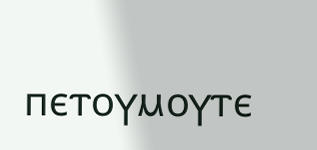ⲡⲉⲧⲟⲩⲙⲟⲩⲧⲉ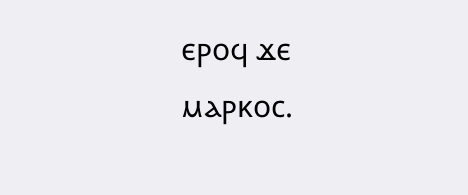ⲉⲣⲟϥ ϫⲉ ⲙⲁⲣⲕⲟⲥ.